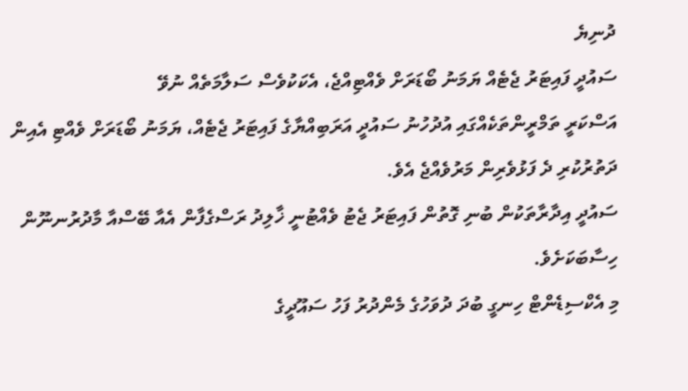ދުނިޔެ
ސައުދީ ފައިޓަރު ޖެޓެއް ޔަމަނު ބޯޑަރަށް ވެއްޓިއްޖެ، އެކަކުވެސް ސަލާމަތެއް ނުވޭ
އަސްކަރީ ތަމްރީންތަކެއްގައި އުދުހުނު ސައުދީ އަރަބިއްޔާގެ ފައިޓަރު ޖެޓެއް، ޔަމަނު ބޯޑަރަށް ވެއްޓި އެއިން ދަތުރުކުރި ދެ ފަޅުވެރިން މަރުވެއްޖެ އެވެ.
ސައުދީ އިދާރާތަކުން ބުނި ގޮތުން ފައިޓަރު ޖެޓު ވެއްޓުނީ ޚާލިދު ރަސްގެފާން އެއާ ބޭސްއާ މާދުރުނނޫން ހިސާބަކަށެވެ.
މި އެކްސިޑެންޓް ހިނގީ ބުދަ ދުވަހުގެ މެންދުރު ފަހު ސައޫދީގެ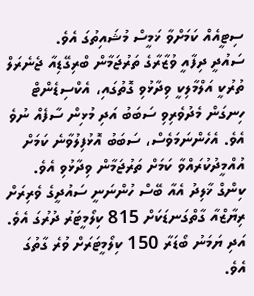ސިޓީއެއް ކަމަށްވާ ޚަމީސް މުޝައިތުގަ އެވެ.
ސައުދީ ދިފާއީ ވުޒާރާގެ ތަރުޖަމާން ބްރިގޭޑިއާ ޖެނެރަލް ތުރުކީ އަލްމާލިކީ ވިދާޅުވި ގޮތުގައި، އެކްސިޑެންޓް ހިނގަން މެދުވެރިވި ސަބަބު އަދި މުޅިން ސާފެއް ނުވެ އެވެ. އެހެންނަމަވެސް، ސަބަބު އޮޅުފިލުވާނެ ކަމަށް އުއްމީދުކުރައްވާ ކަމަށް ތަރުޖަމާން ވިދާޅުވި އެވެ.
ކިންގް ޚާލިދު އެއާ ބޭސް ހުންނަނީ ސައުދީގެ ވެރިރަށް ރިޔާޒްއާ ގާތްގަނޑަކަށް 815 ކިލޯމީޓަރު ދުރުގަ އެވެ. އަދި ޔަމަނު ބޯޑަރާ 150 ކިލޯމީޓަރަށް ވުރެ ގާތުގަ އެވެ.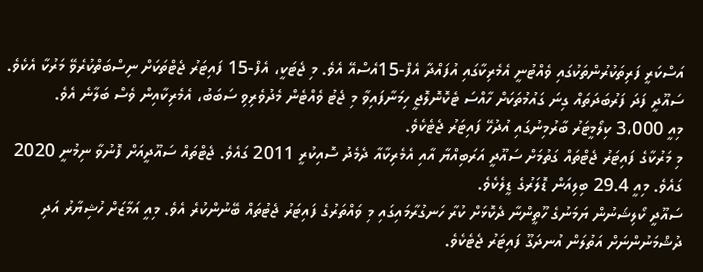އަސްކަރީ ފަރިތަކުރުންތަކުގައި ވެއްޓުނީ އެމެރިކާގައި އުފައްދާ އެފް-15އެސްއޭ އެވެ. މި ޖެޓަކީ، އެފް-15 ފައިޓަރު ޖެޓްތަކަށް ނިސްބަތްކުރެވޭ މަރުކާ އެކެވެ. ސައޫދީ ފަދަ ފަރުބަދަތައް ގިނަ ގައުމުތަކަށް ހާއްސަ ޓެކޮނޮލޮޖީ ހިމަނާފައިވާ މި ޖެޓު ވެއްޓެން މެދުވެރިވި ސަބަބު، އެމެރިކާއިން ވެސް ބަލާނެ އެވެ.
މިއީ 3،000 ކިލޯމީޓަރު ބާރުމިނުގައި އުދުހޭ ފައިޓަރު ޖެޓެކެވެ.
މި މަރުކާގެ ފައިޓަރު ޖެޓްތައް ގަތުމަށް ސައޫދީ އަރަބިއްޔާ އާއި އެމެރިކާއާ ދެމެދު ސޮއިކުރީ 2011 ގައެވެ. ޖެޓްތައް ސައޫދީއަށް ފޮނުވާ ނިމުނީ 2020 ގައެވެ. މިއީ 29.4 ބިލިއަން ޑޮލަރުގެ ޑީލެކެވެ.
ސައޫދީ ކޯލިޝަނުން ޔަމަނުގެ ހޫތީންނާ ދެކޮޅަށް ކުރާ ހަނގުރާމައިގައި މި ވައްތަރުގެ ފައިޓަރު ޖެޓުތައް ބޭނުންކުރެ އެވެ. މިއީ އަމާޒަށް ހުޝިޔާރު އަދި ދުޝްމަނުންނަށް އަތުލަން އުނދަގޫ ފައިޓަރު ޖެޓެކެވެ.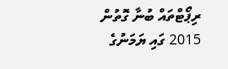ރިޕޯޓްތައް ބުނާ ގޮތުން 2015 ގައި ޔަމަނުގެ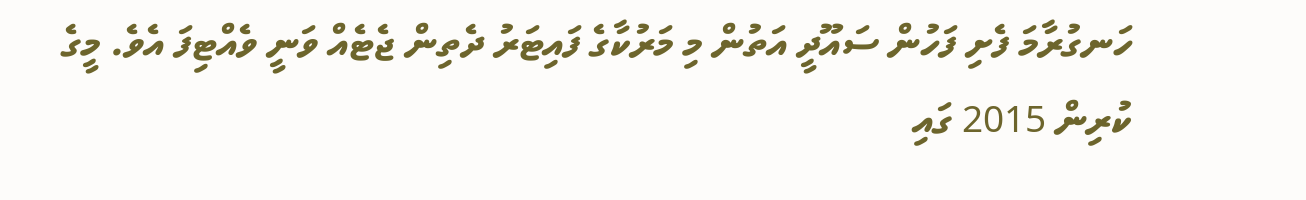ހަނގުރާމަ ފެށި ފަހުން ސައޫދީ އަތުން މި މަރުކާގެ ފައިޓަރު ދެތިން ޖެޓެއް ވަނީ ވެއްޓިފަ އެވެ. މީގެ ކުރިން 2015 ގައި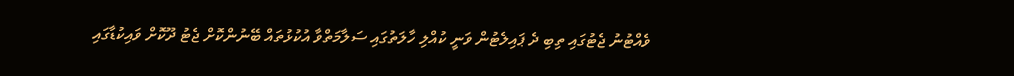ވެއްޓުނު ޖެޓުގައި ތިބި ދެ ޕައިލެޓުން ވަނީ ކުއްލި ހާލަތުގައި ސަލާމަތްވާ އުކުޅުތައް ބޭނުންކޮށް ޖެޓު ދޫކޮށް ވައިކުޑާގައި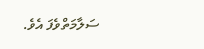ސަލާމަތްވެފަ އެވެ.